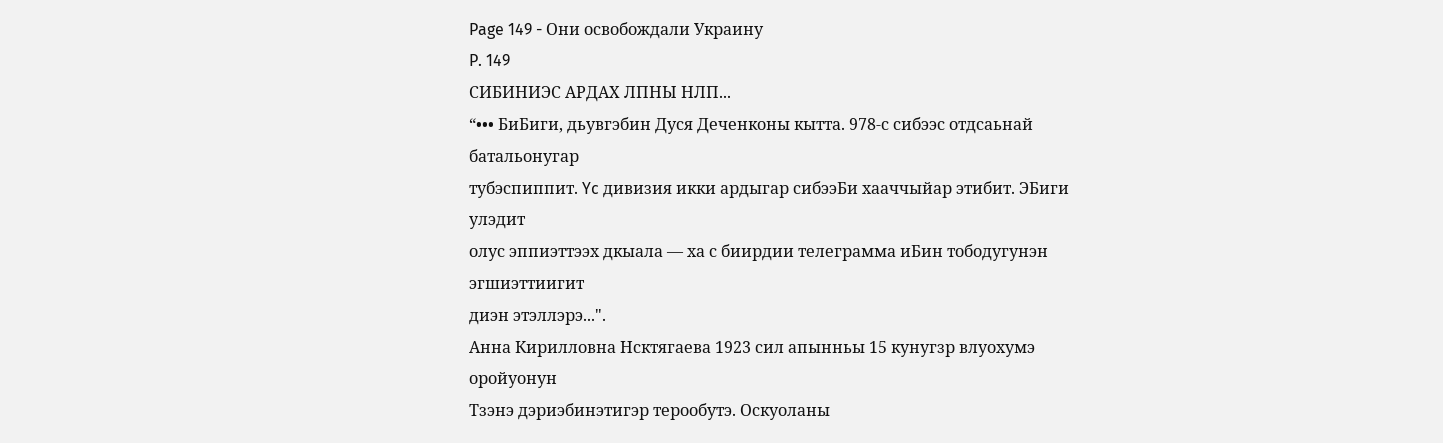Page 149 - Они освобождали Украину
P. 149
СИБИНИЭС АРДАХ ЛПНЫ НЛП...
“••• БиБиги, дьувгэбин Дуся Деченконы кытта. 978-с сибээс отдсаьнай батальонугар
тубэспиппит. Yc дивизия икки ардыгар сибээБи хааччыйар этибит. ЭБиги улэдит
олус эппиэттээх дкыала — ха с биирдии телеграмма иБин тободугунэн эгшиэттиигит
диэн этэллэрэ...".
Анна Кирилловна Нсктягаева 1923 сил апынньы 15 кунугзр влуохумэ оройуонун
Тзэнэ дэриэбинэтигэр терообутэ. Оскуоланы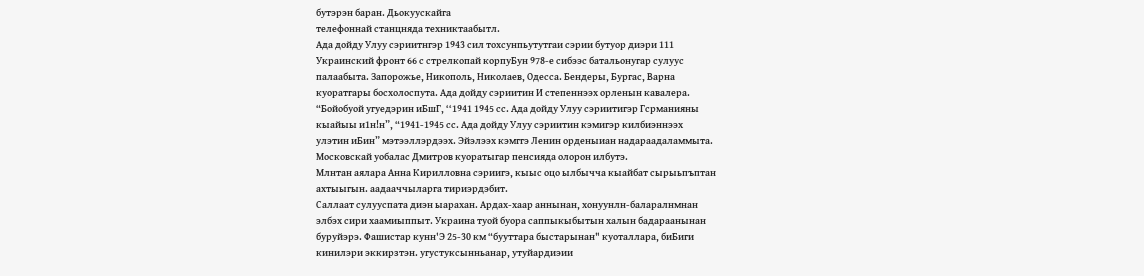бутэрэн баран. Дьокуускайга
телефоннай станцняда техниктаабытл.
Ада дойду Улуу сэриитнгэр 1943 сил тохсунпьутутгаи сэрии бутуор диэри 111
Украинский фронт 66 с стрелкопай корпуБун 978-е сибээс батальонугар сулуус
палаабыта. Запорожье, Никополь, Николаев, Одесса. Бендеры, Бургас, Варна
куоратгары босхолоспута. Ада дойду сэриитин И степеннээх орленын кавалера.
“Бойобуой угуедэрин иБшГ, ‘‘1941 1945 сс. Ада дойду Улуу сэриитигэр Гсрманияны
кыайыы и1н!н”, “1941-1945 сс. Ада дойду Улуу сэриитин кэмигэр килбиэннээх
улэтин иБин” мэтээллэрдээх. Эйэлээх кэмггэ Ленин орденыиан надараадаламмыта.
Московскай уобалас Дмитров куоратыгар пенсияда олорон илбутэ.
Млнтан аялара Анна Кирилловна сэриигэ, кыыс оцо ылбычча кыайбат сырыьпъптан
ахтыыгын. аадааччыларга тириэрдэбит.
Саллаат сулууспата диэн ыарахан. Ардах-хаар аннынан, хонуунлн-баларалнмнан
элбэх сири хаамиыппыт. Украина туой буора саппыкыбытын халын бадараанынан
буруйэрэ. Фашистар кунн'Э 25-30 км “бууттара быстарынан" куоталлара, биБиги
кинилэри эккирзтэн. угустуксынньанар, утуйардиэии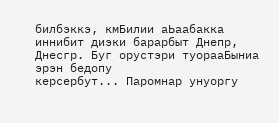билбэккэ, кмБилии аЬаабакка
иннибит диэки барарбыт Днепр, Днесгр. Буг орустэри туорааБыниа эрэн бедопу
керсербут... Паромнар унуоргу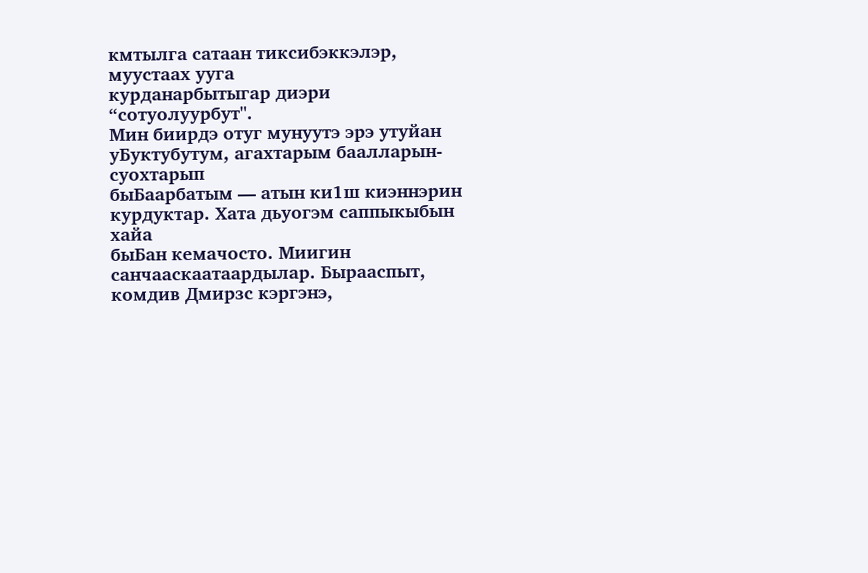кмтылга сатаан тиксибэккэлэр, муустаах ууга
курданарбытыгар диэри “сотуолуурбут".
Мин биирдэ отуг мунуутэ эрэ утуйан уБуктубутум, агахтарым баалларын-суохтарып
быБаарбатым — атын ки1ш киэннэрин курдуктар. Хата дьуогэм саппыкыбын хайа
быБан кемачосто. Миигин санчааскаатаардылар. Бырааспыт, комдив Дмирзс кэргэнэ,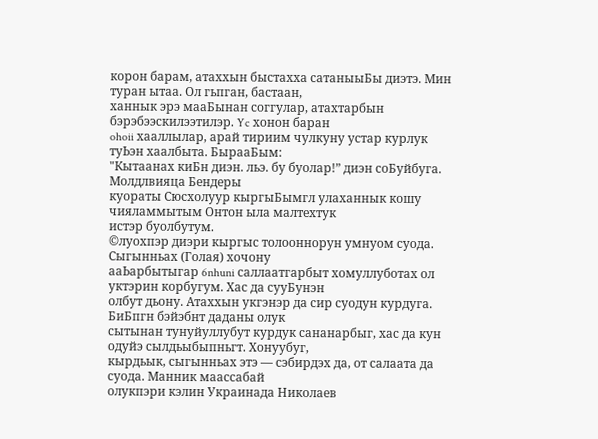корон барам, атаххын быстахха сатаныыБы диэтэ. Мин туран ытаа. Ол гьпган, бастаан,
ханнык эрэ мааБынан соггулар, атахтарбын бэрэбээскилээтилэр. Yc хонон баран
ohoii хааллылар, арай тириим чулкуну устар курлук туЬэн хаалбыта. БырааБым:
"Кытаанах киБн диэн. льэ. бу буолар!” диэн соБуйбуга. Молдлвияца Бендеры
куораты Сюсхолуур кыргыБымгл улаханнык кошу чияламмытым Онтон ыла малтехтук
истэр буолбутум.
©луохпэр диэри кыргыс толооннорун умнуом суода. Сыгынньах (Голая) хочону
ааЬарбытыгар 6nhuni саллаатгарбыт хомуллуботах ол уктэрин корбугум. Хас да сууБунэн
олбут дьону. Атаххын укгэнэр да сир суодун курдуга. БиБпгн бэйэбнт даданы олук
сытынан тунуйуллубут курдук сананарбыг, хас да кун одуйэ сылдьыбыпньгт. Хонуубуг,
кырдьык, сыгынньах этэ — сэбирдэх да, от салаата да суода. Манник маассабай
олукпэри кэлин Украинада Николаев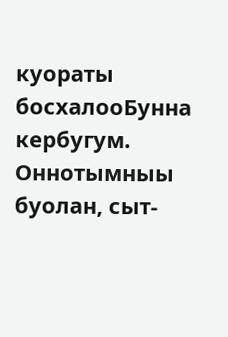куораты босхалооБунна кербугум. Оннотымныы
буолан, сыт-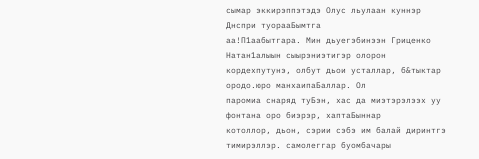сымар эккирэппэтэдэ Олус льулаан куннэр Днспри туорааБымтга
аа!П1аабытгара. Мин дьуегэбинээн Гриценко Натан1алыын сыырэниэтигэр олорон
кордехпутунэ, олбут дьои усталлар, б&тыктар ородо.юро манхаипаБаллар. Ол
паромиа снаряд туБэн, хас да миэтэрэлээх уу фонтана оро биэрэр, хаптаБыннар
котоллор, дьон, сэрии сэбэ им балай диринтгэ тимирэллэр. самолеггар буомбачары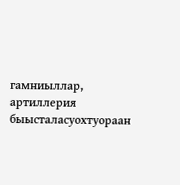гамниыллар, артиллерия быысталасуохтуораан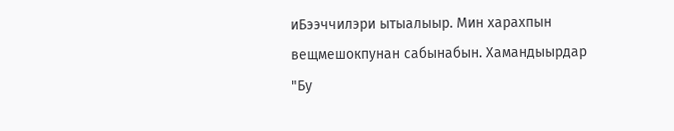иБээччилэри ытыалыыр. Мин харахпын
вещмешокпунан сабынабын. Хамандыырдар "Бу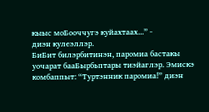кыыс моБооччугэ куйахтаах...” -
диэн кулеэллэр.
БиБит билэрбитинэн, паромиа бастакы уочарат бааБырбьптары тиэйаглэр. Эмискэ
комбаппыт: “Туртэнник паромиа!” диэн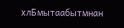хлБмытаабытмнан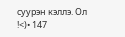суурэн кэллэ. Ол
!<)• 147